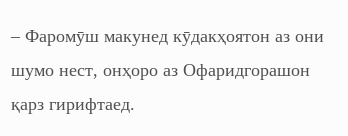– Фаромӯш макунед кӯдакҳоятон аз они шумо нест, онҳоро аз Офаридгорашон қарз гирифтаед.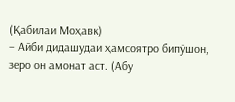(Қабилаи Моҳавк)
– Айби дидашудаи ҳамсоятро бипӯшон, зеро он амонат аст. (Абу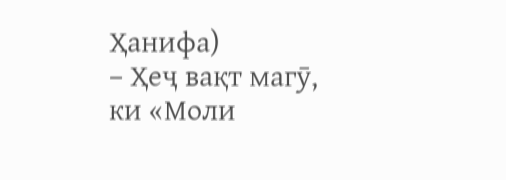Ҳанифа)
– Ҳеҷ вақт магӯ, ки «Моли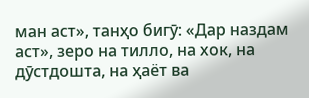ман аст», танҳо бигӯ: «Дар наздам аст», зеро на тилло, на хок, на дӯстдошта, на ҳаёт ва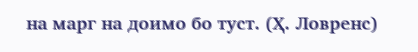на марг на доимо бо туст. (Ҳ. Ловренс)